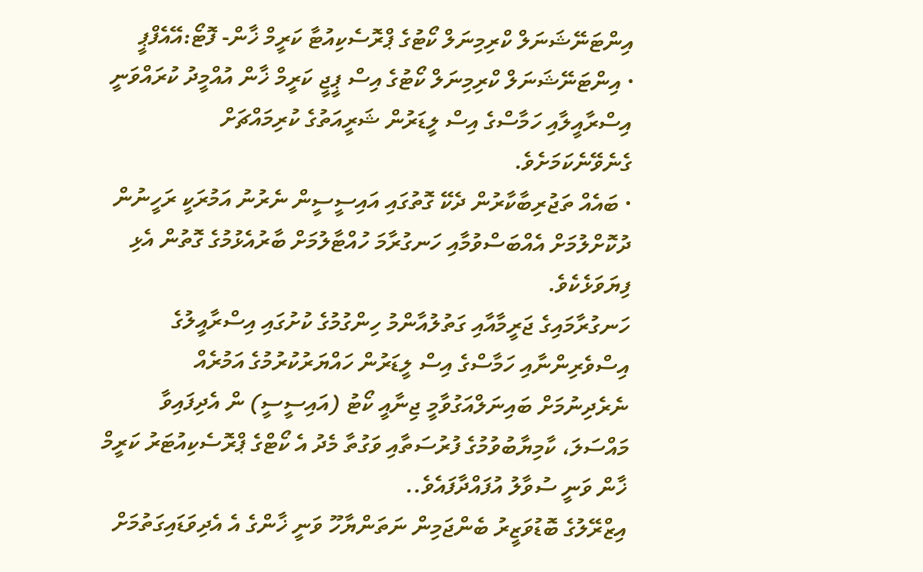އިންޓަނޭޝަނަލް ކްރިމިނަލް ކޯޓުގެ ޕްރޮސެކިއުޓާ ކަރީމް ޚާން- ފޮޓޯ:އޭއެފްޕީ
· އިންޓަނޭޝަނަލް ކްރިމިނަލް ކޯޓުގެ އިސް ޕީޖީ ކަރީމް ޚާން އުއްމީދު ކުރައްވަނީ އިސްރާއީލާއި ހަމާސްގެ އިސް ލީޑަރުން ޝަރީއަތުގެ ކުރިމައްޗަށް ގެނެވޭނެކަމަށެވެ.
· ބައެއް ތަޖުރިބާކާރުން ދެކޭ ގޮތުގައި އައިސީސީން ނެރުނު އަމުރަކީ ރަހީނުން ދުކޮށްލުމަށް އެއްބަސްވުމާއި ހަނގުރާމަ ހުއްޓާލުމަށް ބާރުއެޅުމުގެ ގޮތުން އެޅި ފިޔަވަޅެކެވެ.
ހަނގުރާމައިގެ ޖަރީމާއާއި ގަތުލުއާންމު ހިންގުމުގެ ކުށުގައި އިސްރާއީލުގެ އިސްވެރިންނާއި ހަމާސްގެ އިސް ލީޑަރުން ހައްޔަރުކުރުމުގެ އަމުރެއް ނެރެދިނުމަށް ބައިނަލްއަގުވާމީ ޖިނާއީ ކޯޓު (އައިސީސީ) ން އެދިފައިވާ މައްސަލަ، ކާމިޔާބުވުމުގެ ފުރުސަތާއި ވަގުތާ މެދު އެ ކޯޓްގެ ޕްރޮސެކިއުޓަރު ކަރީމް ޚާން ވަނީ ސުވާލު އުފައްދާފައެވެ..
އިޒްރޭލުގެ ބޮޑުވަޒީރު ބެންޖަމިން ނަތަންޔާހޫ ވަނީ ޚާންގެ އެ އެދިވަޑައިގަތުމަށް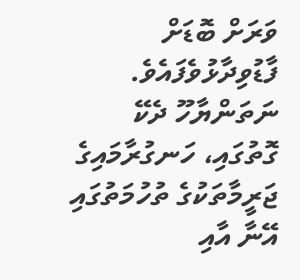ވަރަށް ބޮޑަށް ފާޑުވިދާޅުވެފައެވެ. ނަތަންޔާހޫ ދެކޭ ގޮތުގައި، ހަނގުރާމައިގެ ޖަރީމާތަކުގެ ތުހުމަތުގައި އޭނާ އާއި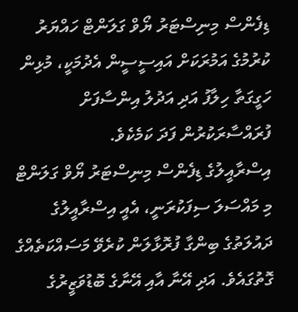ޑިފެންސް މިނިސްޓަރު ޔޯވް ގަލަންޓް ހައްޔަރު ކުރުމުގެ އަމުރަކަށް އައިސީސީން އެދުމަކީ، މުޅިން ހަގީގަތާ ހިލާފު އަދި އަދުލު އިންސާފަށް ފުރައްސާރަކުރުން ފަދަ ކަމެކެވެ.
އިސްރާއީލުގެ ޑިފެންސް މިނިސްޓަރު ޔޯވް ގަލަންޓް މި މައްސަލަ ސިފަކުރަނީ، އެއީ އިސްރާއީލުގެ ދައުލަތުގެ ބިންގާ ފުރޮޅާލަން ކުރެވޭ މަސައްކަތެއްގެ ގޮތުގައެވެ. އަދި އޭނާ އާއި އޭނާގެ ބޮޑުވަޒީރުގެ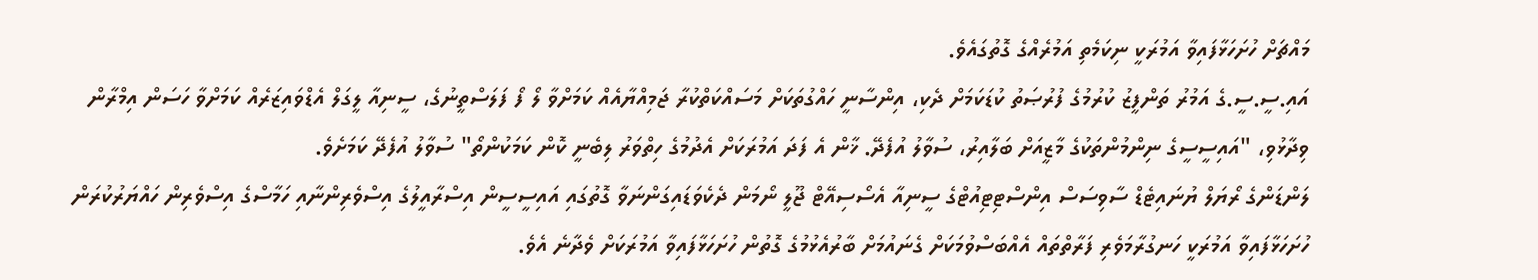މައްޗަށް ހުށަހަޅާފައިވާ އަމުރަކީ ނިކަމެތި އަމުރެއްގެ ގޮތުގައެވެ.
އައި.ސީ.ސީ.ގެ އަމުރު ތަންފީޒު ކުރުމުގެ ފުރުޞަތު ކުޑަކަމަށް ދެކި، އިންސާނީ ހައްގުތަކަށް މަސައްކަތްކުރާ ޖަމިއްޔާއެއް ކަމަށްވާ ލޯ ފޯ ފަލަސްތީނުގެ، ސީނިއާ ލީގަލް އެޑްވައިޒަރެއް ކަމަށްވާ ހަސަން އިމްރާން ވިދާޅުވި، "އައިސީސީގެ ނިންމުންތަކުގެ މާޒީއަށް ބަލާއިރު، ސުވާލު އުފެދޭ. ޚާން އެ ފަދަ އަމުރަކަށް އެދުމުގެ ހިތްވަރު ލިބެނީ ކޮން ކަމަކުންތޯ" ސުވާލު އުފެދޭ ކަމަށެވެ.
ލަންޑަންގެ ރޯޔަލް ޔުނައިޓެޑް ސާވިސަސް އިންސްޓިޓިއުޓްގެ ސީނިއާ އެސޯސިއޭޓް ޖޫލީ ނޯމަން ދެކެވަޑައިގަންނަވާ ގޮތުގައި އައިސީސީން އިސްރާއީލުގެ އިސްވެރިންނާއި ހަމާސްގެ އިސްވެރިން ހައްޔަރުކުރަން ހުށަހަޅާފައިވާ އަމުރަކީ ހަނގުރާމަވެރި ފަރާތްތައް އެއްބަސްވުމަކަށް ގެނައުމަށް ބާރުއެޅުމުގެ ގޮތުން ހުށަހަޅާފައިވާ އަމުރަކަށް ވެދާނެ އެވެ.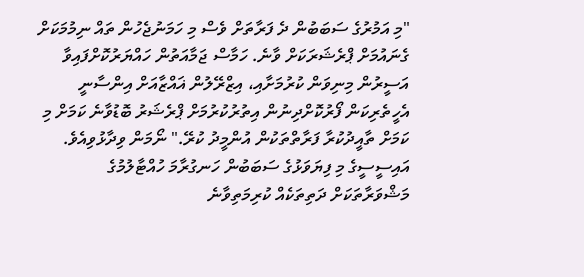"މި އަމުރުގެ ސަބަބުން ދެ ފަރާތަށް ވެސް މި ހަމަނުޖެހުން ތައް ނިމުމަކަށް ގެނައުމަށް ޕްރެޝަރަކަށް ވާނެ. ހަމާސް ޖަމާއަތުން ހައްޔަރުކޮށްފައިވާ އަސީރުން މިނިވަން ކުރުމަށާއި، އިޒްރޭލުން ޣައްޒާއަށް އިންސާނީ އެހީތެރިކަން ފޯރުކޮށްދިނުން އިތުރުކުރުމަށް ޕްރެޝަރު ބޮޑުވާނެ ކަމަށް މި ކަމަށް ތާއީދުކުރާ ފަރާތްތަކުން އުންމީދު ކުރޭ." ނޯމަން ވިދާޅުވިއެވެ.
އައިސީސީގެ މި ފިޔަވަޅުގެ ސަބަބުން ހަނގުރާމަ ހުއްޓާލުމުގެ މަޝްވަރާތަކަށް ދަތިތަކެއް ކުރިމަތިވާނެ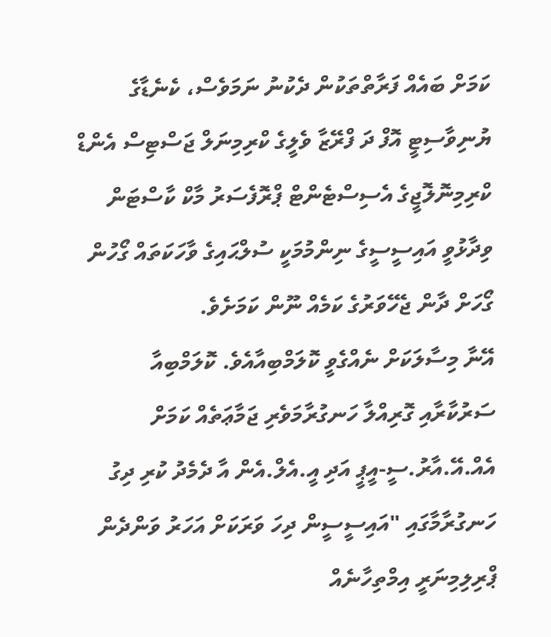ކަމަށް ބައެއް ފަރާތްތަކުން ދެކުނު ނަމަވެސް، ކެނެޑާގެ ޔުނިވާސިޓީ އޮފް ދަ ފްރޭޒާ ވެލީގެ ކްރިމިނަލް ޖަސްޓިސް އެންޑް ކްރިމިނޮލޮޖީގެ އެސިސްޓެންޓް ޕްރޮފެސަރު މާކް ކާސްޓަން ވިދާޅުވީ އައިސީސީގެ ނިންމުމަކީ ސުލްޙައިގެ ވާހަކަތައް ގޯހުން ގޯހަށް ދާން ޖެހޭވަރުގެ ކަމެއް ނޫން ކަމަށެވެ.
އޭނާ މިސާލަކަށް ނެއްގެވީ ކޮލަމްބިއާއެވެ. ކޮލަމްބިއާ ސަރުކާރާއި ގޮރިއްލާ ހަނގުރާމަވެރި ޖަމާޢަތެއް ކަމަށް އެއް.އޭ.އާރު.ސީ-އީޕީ އަދި އީ.އެލް.އެން އާ ދެމެދު ކުރި ދިގު ހަނގުރާމާގައި "އައިސީސީން ދިހަ ވަރަކަށް އަހަރު ވަންދެން ޕްރިލިމިނަރީ އިމްތިހާނެއް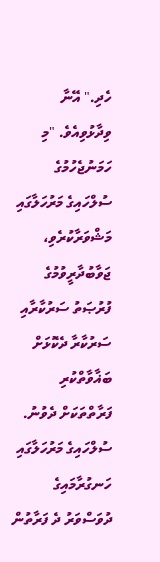ހެދި." އޭނާ ވިދާޅުވިއެވެ. "މި ހަމަނުޖެހުމުގެ ސުލްހައިގެ މަރުހަލާގައި މަޝްވަރާކުރެވި، ޖަވާބުދާރީވުމުގެ ފުރުޞަތު ސަރުކާރާއި ސަރުކާރާ ދެކޮޅަށް ބަޣާވާތްކުރި ފަރާތްތަކަށް ދެވުނު. ސުލްހައިގެ މަރުހަލާގައި ހަނގުރާމައިގެ ދުވަސްވަރު ދެ ފަރާތުން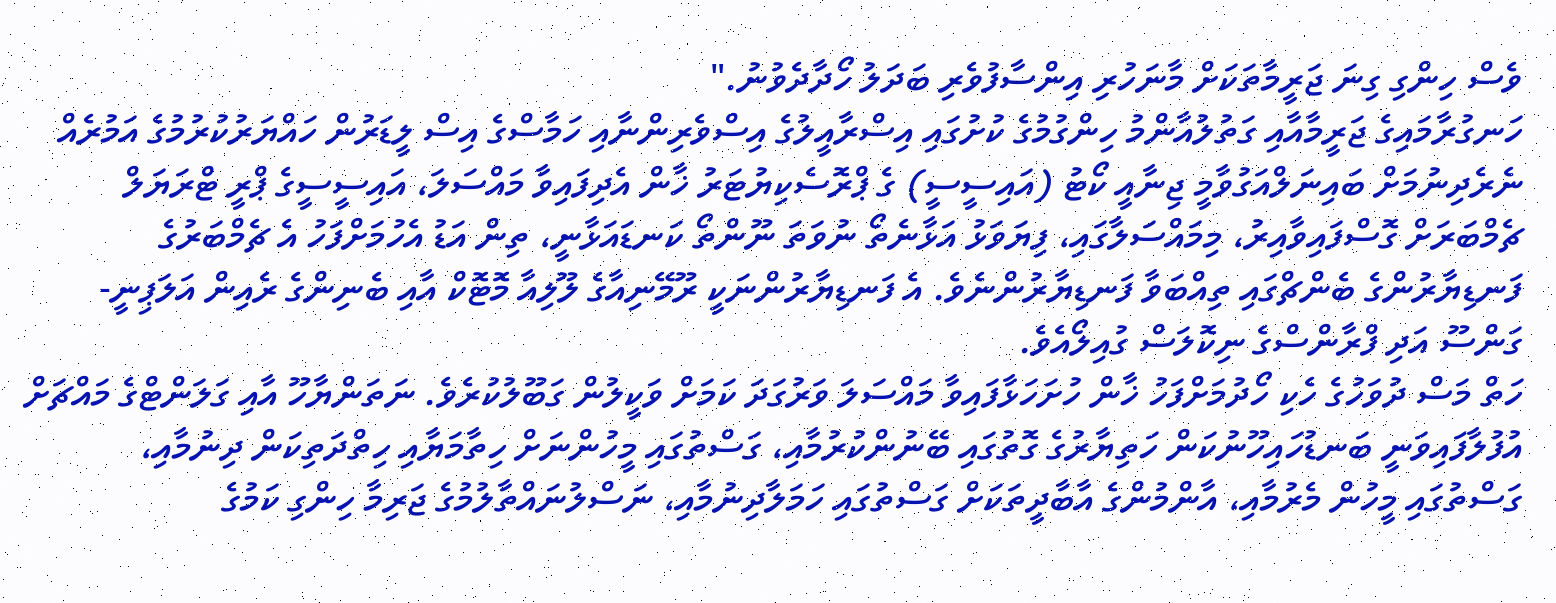ވެސް ހިންގި ގިނަ ޖަރީމާތަކަށް މާނަހުރި އިންސާފުވެރި ބަދަލު ހޯދާދެވުނު."
ހަނގުރާމައިގެ ޖަރީމާއާއި ގަތުލުއާންމު ހިންގުމުގެ ކުށުގައި އިސްރާއީލުގެ އިސްވެރިންނާއި ހަމާސްގެ އިސް ލީޑަރުން ހައްޔަރުކުރުމުގެ އަމުރެއް ނެރެދިނުމަށް ބައިނަލްއަގުވާމީ ޖިނާއީ ކޯޓު (އައިސީސީ) ގެ ޕްރޮސެކިޔުޓަރު ޚާން އެދިފައިވާ މައްސަލަ، އައިސީސީގެ ޕްރީ ޓްރަޔަލް ޗެމްބަރަށް ގޮސްފައިވާއިރު، މިމައްސަލާގައި، ފިޔަވަޅު އަޅާނެތޯ ނުވަތަ ނޫންތޯ ކަނޑައަޅާނީ، ތިން އަޑު އެހުމަށްފަހު އެ ޗެމްބަރުގެ ފަނޑިޔާރުންގެ ބެންޗްގައި ތިއްބަވާ ފަނޑިޔާރުންނެވެ. އެ ފަނޑިޔާރުންނަކީ ރޫމޭނިއާގެ ލޫލިއާ މޮޓޮކް އާއި ބެނިންގެ ރެއިން އަލަޕިނީ-ގަންސޫ އަދި ފްރާންސްގެ ނިކޮލަސް ގުއިލޯއެވެ.
ހަތް މަސް ދުވަހުގެ ހެކި ހޯދުމަށްފަހު ޚާން ހުށަހަޅާފައިވާ މައްސަލަ ވަރުގަދަ ކަމަށް ވަކީލުން ގަބޫލުކުރެވެ. ނަތަންޔާހޫ އާއި ގަލަންޓްގެ މައްޗަށް އުފުލާފައިވަނީ ބަނޑުހައިހޫނުކަން ހަތިޔާރުގެ ގޮތުގައި ބޭނުންކުރުމާއި، ގަސްތުގައި މީހުންނަށް ހިތާމަޔާއި ހިތްދަތިކަން ދިނުމާއި، ގަސްތުގައި މީހުން މެރުމާއި، އާންމުންގެ އާބާދީތަކަށް ގަސްތުގައި ހަމަލާދިނުމާއި، ނަސްލުނައްތާލުމުގެ ޖަރިމާ ހިންގި ކަމުގެ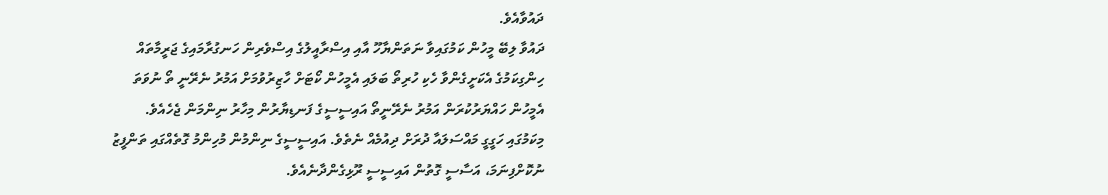ދައުވާއެވެ.
ދައުވާ ލިބޭ މީހުން ކަމުގައިވާ ނަތަންޔާހޫ އާއި އިސްރާއީލުގެ އިސްވެރިން ހަނގުރާމައިގެ ޖަރީމާތައް ހިންގިކަމުގެ އެކަށީގެންވާ ހެކި ހުރިތޯ ބަލައި އެމީހުން ކޯޓަށް ހާޒިރުވުމަށް އަމުރު ނެރޭނީ ތޯ ނުވަތަ އެމީހުން ހައްޔަރުކުރަން އަމުރު ނެރޭނީތޯ އައިސީސީގެ ފަނޑިޔާރުން މިހާރު ނިންމަން ޖެހެއެވެ.
މިކަމުގައި ހަގީގީ މައްސަލައާ ދުރަށް ދިއުމެއް ނެތެވެ. އައިސީސީގެ ނިންމުން މުހިންމު ގޮތެއްގައި ތަންފީޒު ނުކޮށްފިނަމަ، އަސާސީ ގޮތުން އައިސީސީ ރޫޅިގެންދާނެއެވެ.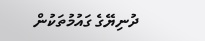ދުނިޔޭގެ ގައުމުތަކުން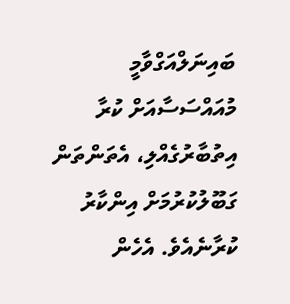ބައިނަލްއަގްވާމީ މުއައްސަސާއަށް ކުރާ އިތުބާރުގެއްލި، އެތަންތަން ގަބޫލުކުރުމަށް އިންކާރު ކުރާނެއެވެ. އެހެން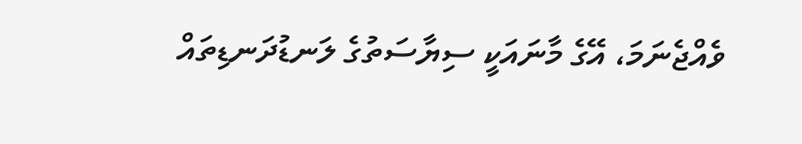ވެއްޖެނަމަ، އޭގެ މާނައަކީ ސިޔާސަތުގެ ލަނޑުދަނޑިތައް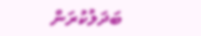ބަދަލުކުރަން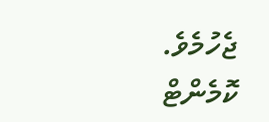ޖެހުމެވެ.
ކޮމެންޓް